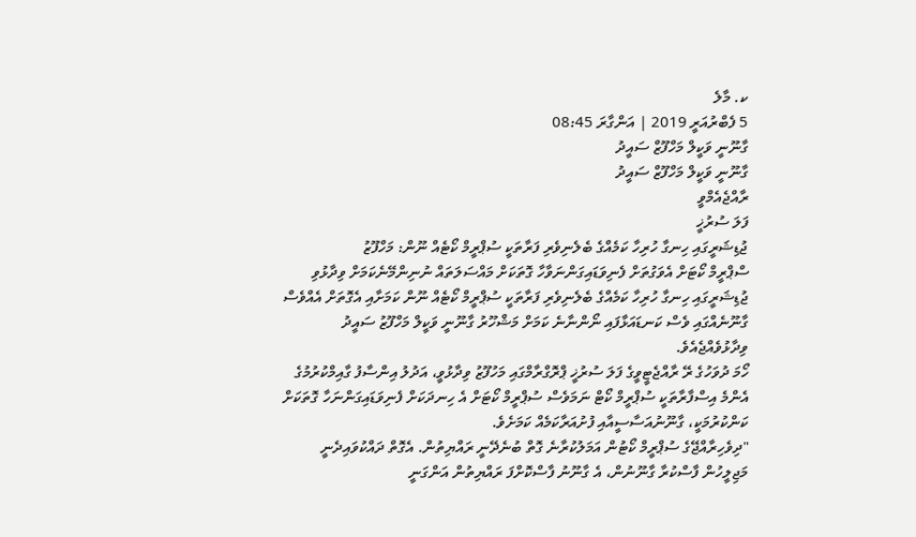ކ. މާލެ
5 ފެބްރުއަރީ 2019 | އަންގާރަ 08:45
ގާނޫނީ ވަކީލް މަހްފޫޒް ސައީދު
ގާނޫނީ ވަކީލް މަހްފޫޒް ސައީދު
ރާއްޖެއެމްވީ
ފަލަ ސުރުޚީ
ޖުޑިޝަރީގައި ހިނގާ ހުރިހާ ކަމެއްގެ ބެލެނިވެރި ފަރާތަކީ ސުޕްރީމް ކޯޓެއް ނޫން: މަހްފޫޒު
ސްޕްރީމް ކޯޓަށް އެވަގުތަށް ފެނިވަޑައިގަންނަވާހާ ގޮތަކަށް މައްސަލަތައް ނުނިންމޭނެކަމަށް ވިދާޅުވި
ޖުޑިޝަރީގައި ހިނގާ ހުރިހާ ކަމެއްގެ ބެލެނިވެރި ފަރާތަކީ ސުޕްރީމް ކޯޓެއް ނޫން ކަމަށާއި އެގޮތަށް އެއްވެސް ގާނޫނެއްގައި ވެސް ކަނޑައަޅާފައި ނޯންނާނެ ކަމަށް މަޝްހޫރު ގާނޫނީ ވަކީލް މަހްފޫޒު ސައީދު ވިދާޅުވެއްޖެއެވެ.
ހޯމަ ދުވަހުގެ ރޭ ރާއްޖެޓީވީގެ ފަލަ ސުރުޚީ ޕްރޮގްރާމްގައި މަހުފޫޒު ވިދާޅުވީ، އަދުލު އިންސާފު ގާއިމްކުރުމުގެ އެންމެ އިސްފާރާތަކީ ސުޕްރީމް ކޯޓް ނަމަވެސް ސުޕްރީމް ކޯޓަށް އެ ހިނދަކަށް ފެނިވަޑައިގަންނަހާ ގޮތަކަށް ކަންކުރުމަކީ، ގާނޫނުއަސާސީއާއި ފުށުއަރާކަމެއް ކަމަށެވެ.
"ދިވެހިރާއްޖޭގެ ސުޕްރީމް ކޯޓުން އަމަލުކުރާނެ ގޮތް ބުނެދޭނީ ރައްޔިތުން. އެގޮތް ދައްކުވައިދެނީ މަޖިލީހުން ފާސްކުރާ ގާނޫނުން، އެ ގާނޫނު ފާސްކޮށްފަ ރައްޔިތުން އަންގަނީ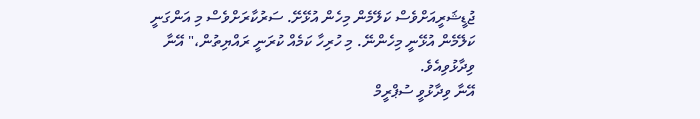ޖުޑީޝަރީއަށްވެސް ކަލޭމެން މިހެން އުޅޭށޭ. ސަރުކާރަށްވެސް މި އަންގަނީ ކަލޭމެން އުޅޭނީ މިހެންނޭ. މި ހުރިހާ ކަމެއް ކުރަނީ ރައްޔިތުން،" އޭނާ ވިދާޅުވިއެވެ.
އޭނާ ވިދާޅުވީ ސުޕްރީމް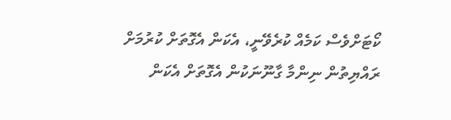ކޯޓަށްވެސް ކަމެއް ކުރެވޭނީ، އެކަން އެގޮތަށް ކުރުމަށް ރައްޔިތުން ނިންމާ ގާނޫނަކުން އެގޮތަށް އެކަން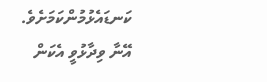ކަނޑައެޅުމުންކަމަށެވެ.
އޭނާ ވިދާޅުވީ އެކަން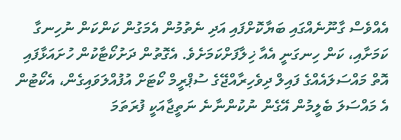އެއްވެސް ގާނޫނެއްގައި ބަޔާކޮށްފައި އަދި ނެތުމުން އެމަގުން ކަންކަން ނުހިނގާ ކަމަށާއި، ކަން ހިނގަނީ އެއާ ޚިލާފަށްކަމަށެވެ. އެގޮތުން ދަށުކޯޓާކުން ހުށައަޅާފައި އޮތް މައްސަލައެއްގެ ފައިލް ދިވެހިރާއްޖޭގެ ސުޕްރީމް ކޯޓަށް އުފުއްލަވައިގެން، އެކޯޓުން އެ މައްސަލަ ބެލީމުން އޭގެން ނުކުންނާނެ ނަތީޖާއަކީ ފުރަތަމަ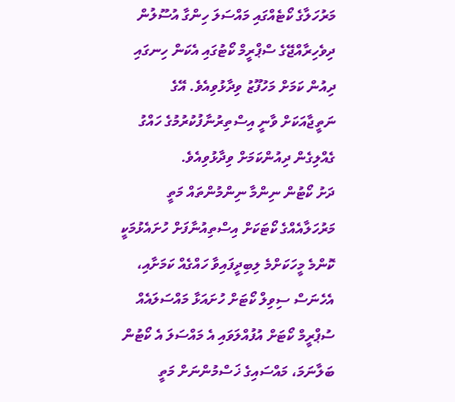މަރުހަލާގެ ކޯޓެއްގައި މައްސަލަ ހިންގާ އުސޫލުން ދިވެހިރާއްޖޭގެ ސްޕްރީމް ކޯޓުގައި އެކަން ހިނގައި ދިއުން ކަމަށް މަހުފޫޒު ވިދާޅުވިއެވެ. އޭގެ ނަތީޖާއަކަށް ވާނީ އިސްތިރުނާފުކުރުމުގެ ހައްގު ގެއްލިގެން ދިއުންކަމަށް ވިދާޅުވިއެވެ.
ދަށު ކޯޓުން ނިންމާ ނިންމުންތައް މަތީ މަރުހަލާއެއްގެ ކޯޓަކަށް އިސްތިއުނާފަށް ހުށައެޅުމަކީ ކޮންމެ މީހަކަށްމެ ލިބިދީފައިވާ ހައްގެއް ކަމަށާއި، އެހެނަސް ސިވިލް ކޯޓަށް ހުށައަޅާ މައްސަލައެއް ސުޕްރީމް ކޯޓަށް އުފުއްލަވައި އެ މައްސަލަ އެ ކޯޓުން ބަލާނަމަ، މައްސައިގެ ޚަސްމުންނަށް މަތީ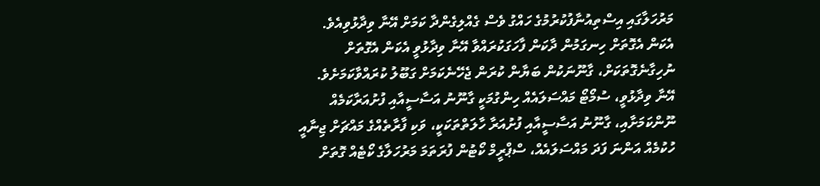މަރުހަލާގައި އިސްތިއުނާފުކުރުމުގެ ހައްގު ވެސް ގެއްލިގެންދާ ކަމަށް އޭނާ ވިދާޅުވިއެވެ.
އެކަން އެގޮތަށް ހިނގަމުން ދާކަން ފާހަގަކުރައްވާ އޭނާ ވިދާޅުވީ އެކަން އެގޮތަށް ނުހިގާނެގޮތަކަށް، ގާނޫނަކުން ބަޔާން ކުރަން ޖެހޭނެކަމަށް ގަބޫލު ކުރައްވާކަމަށެވެ.
އޭނާ ވިދާޅުވީ، ސުމޯޓޯ މައްސަލައެއް ހިންގުމަކީ ގާނޫނު އަސާސީއާއި ފުށުއަރާކަމެއް ނޫންކަމަށާއި، ގާނޫނު އަސާސީއާއި ފުށުއަރާ ހާލަތްތަކަކީ، ވަކި ފާރާތެއްގެ މައްޗަށް ޖިނާއީ ހުކުމެއް އަންނަ ފަދަ މައްސަލައެއް، ސްޕްރީމް ކޯޓުން ފުރަތަމަ މަރުހަލާގެ ކޯޓެއް ގޮތަށް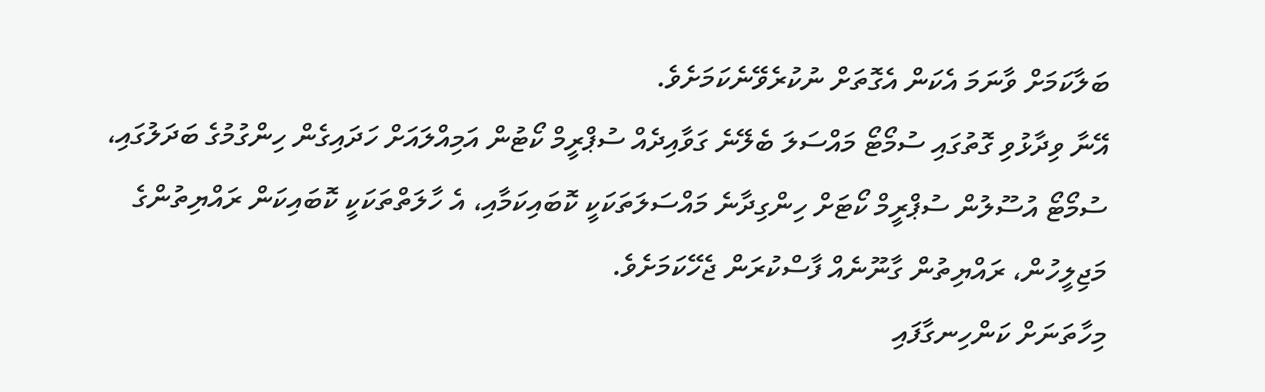ބަލާކަމަށް ވާނަމަ އެކަން އެގޮތަށް ނުކުރެވޭނެކަމަށެވެ.
އޭނާ ވިދާޅުވި ގޮތުގައި ސުމޯޓޯ މައްސަލަ ބެލޭނެ ގަވާއިދެއް ސުޕްރީމް ކޯޓުން އަމިއްލައަށް ހަދައިގެން ހިންގުމުގެ ބަދަލުގައި، ސުމޯޓޯ އުސޫލުން ސުޕްރީމް ކޯޓަށް ހިންގިދާނެ މައްސަލަތަކަކީ ކޮބައިކަމާއި، އެ ހާލަތްތަކަކީ ކޮބައިކަން ރައްޔިތުންގެ މަޖިލީހުން، ރައްޔިތުން ގާނޫނެއް ފާސްކުރަން ޖެހޭކަމަށެވެ.
މިހާތަނަށް ކަންހިނގާފައި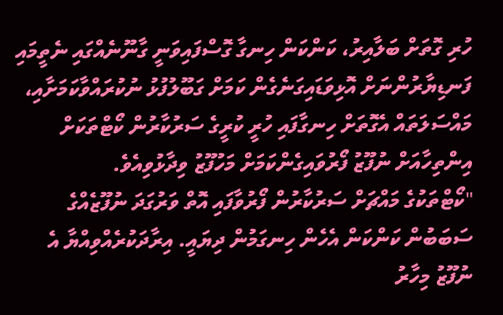ހުރި ގޮތަށް ބަލާއިރު، ކަންކަން ހިނގާ ގޮސްފައިވަނީ ގާނޫނެއްގައި ނެތީމައި ފަނޑިޔާރުންނަށް އޮޅިވަޑައިގަނެގެން ކަމަށް ގަބޫލުފުޅު ނުކުރައްވާކަމަށާއި، މައްސަލަތައް އެގޮތަށް ހިނގާފައި ހުރީ ކުރީގެ ސަރުކާރުން ކޯޓްތަކަށް އިންތިހާއަށް ނުފޫޒު ފޯރުވައިގެންކަމަށް މަހުފޫޒު ވިދާޅުވިއެވެ.
"ކޯޓްތަކުގެ މައްޗަށް ސަރުކާރުން ފޯރުވާފައި އޮތް ވަރުގަދަ ނުފޫޒެއްގެ ސަބަބުން ކަންކަން އެހެން ހިނގަމުން ދިޔައީ. އިރާދަކުރެއްވިއްޔާ އެ ނުފޫޒު މިހާރު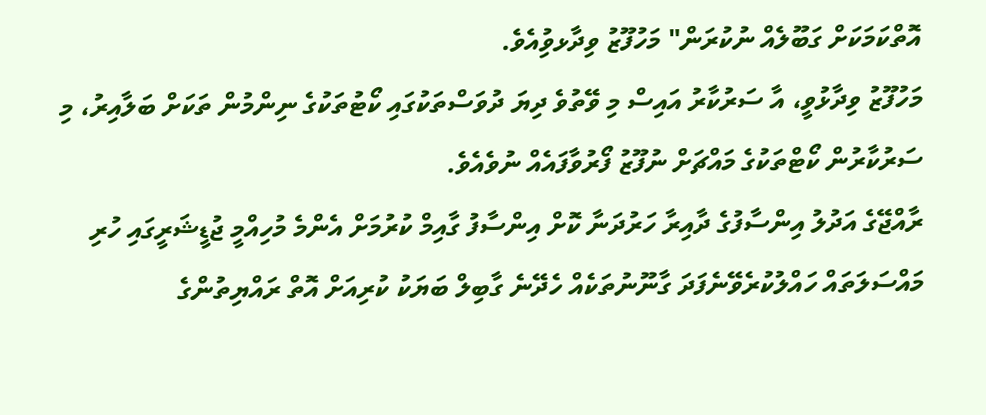އޮތްކަމަކަށް ގަބޫލެއް ނުކުރަން" މަހުފޫޒު ވިދާޅވުިއެވެ.
މަހުފޫޒު ވިދާޅުވީ، އާ ސަރުކާރު އައިސް މި ވޭތުވެ ދިޔަ ދުވަސްތަކުގައި ކޯޓުތަކުގެ ނިންމުން ތަކަށް ބަލާއިރު، މި ސަރުކާރުން ކޯޓްތަކުގެ މައްޗަށް ނުފޫޒު ފޯރުވާފައެއް ނުވެއެވެ.
ރާއްޖޭގެ އަދުލު އިންސާފުގެ ދާއިރާ ހަރުދަނާ ކޮށް އިންސާފު ގާއިމް ކުރުމަށް އެންމެ މުހިއްމީ ޖުޑީޝަރީގައި ހުރި މައްސަލަތައް ހައްލުކުރެވޭނެފަދަ ގާނޫނުތަކެއް ހެދޭނެ ގާބިލް ބަޔަކު ކުރިއަށް އޮތް ރައްޔިތުންގެ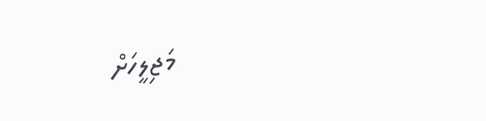މަޖިލީހަށް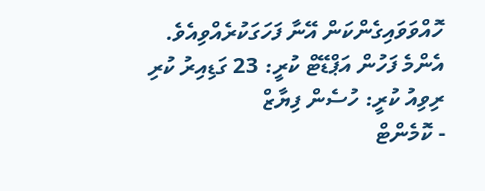ހޮއްވަވައިގެންކަން އޭނާ ފަހަގަކުރެއްވިއެވެ.
އެންމެ ފަހުން އަޕްޑޭޓް ކުރީ: 23 ގަޑިއިރު ކުރި
ރިވިއު ކުރީ: ހުސެން ފިޔާޒް
- ކޮމެންޓް